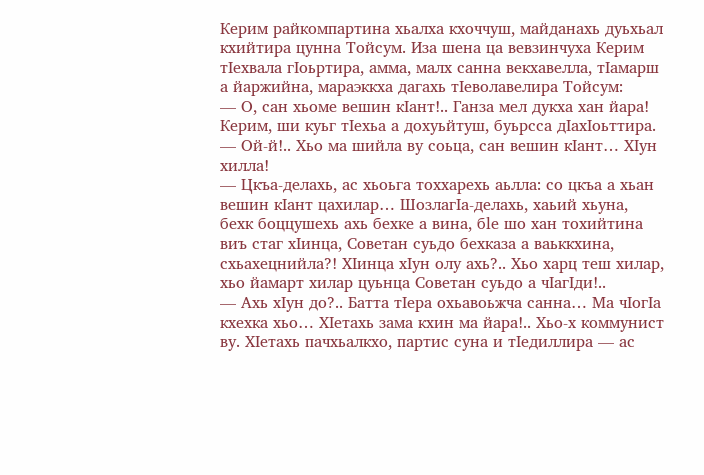Керим райкомпартина хьалха кхоччуш, майданахь дуьхьал кхийтира цунна Тойсум. Иза шена ца вевзинчуха Керим тIехвала гIоьртира, амма, малх санна векхавелла, тIамарш а йаржийна, мараэккха дагахь тIеволавелира Тойсум:
— О, сан хьоме вешин кIант!.. Ганза мел дукха хан йара!
Керим, ши куьг тIехьа а дохуьйтуш, буьрсса дIахIоьттира.
— Ой-й!.. Хьо ма шийла ву соьца, сан вешин кIант… ХIун хилла!
— Цкъа-делахь, ас хьоьга тоххарехь аьлла: со цкъа а хьан вешин кIант цахилар… ШозлагIа-делахь, хаьий хьуна, бехк боццушехь ахь бехке а вина, бle шо хан тохийтина виъ стаг хIинца, Советан суьдо бехказа а ваьккхина, схьахецнийла?! ХIинца хIун олу ахь?.. Хьо харц теш хилар, хьо йамарт хилар цуьнца Советан суьдо а чIагIди!..
— Ахь хIун до?.. Батта тIера охьавоьжча санна… Ма чIогIa кхехка хьо… ХIетахь зама кхин ма йара!.. Хьо-х коммунист ву. ХIетахь пачхьалкхо, партис суна и тIедиллира — ас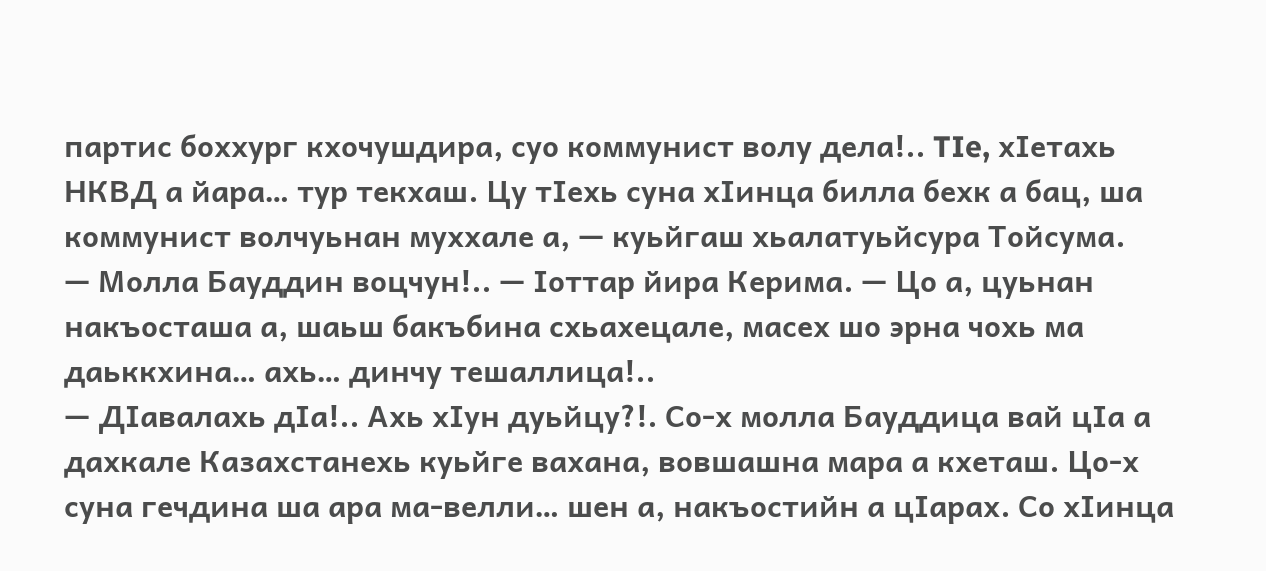партис боххург кхочушдира, суо коммунист волу дела!.. TIe, хIетахь НКВД а йара… тур текхаш. Цу тIехь суна хIинца билла бехк а бац, ша коммунист волчуьнан муххале а, — куьйгаш хьалатуьйсура Тойсума.
— Молла Бауддин воцчун!.. — Iоттар йира Керима. — Цо а, цуьнан накъосташа а, шаьш бакъбина схьахецале, масех шо эрна чохь ма даьккхина… ахь… динчу тешаллица!..
— ДIавалахь дIа!.. Ахь хIун дуьйцу?!. Со-х молла Бауддица вай цIа а дахкале Казахстанехь куьйге вахана, вовшашна мара а кхеташ. Цо-х суна гечдина ша ара ма-велли… шен а, накъостийн а цIарах. Со хIинца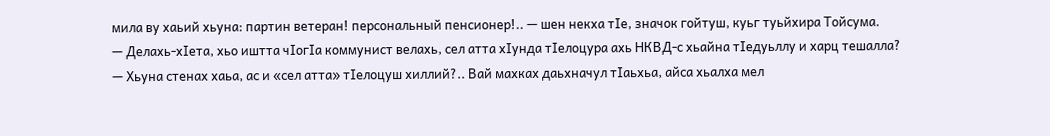мила ву хаьий хьуна: партин ветеран! персональный пенсионер!.. — шен некха тIе, значок гойтуш, куьг туьйхира Тойсума.
— Делахь-хIета, хьо иштта чIогIа коммунист велахь, сел атта хIунда тIелоцура ахь НКВД-с хьайна тIедуьллу и харц тешалла?
— Хьуна стенах хаьа, ас и «сел атта» тIелоцуш хиллий?.. Вай махках даьхначул тIаьхьа, айса хьалха мел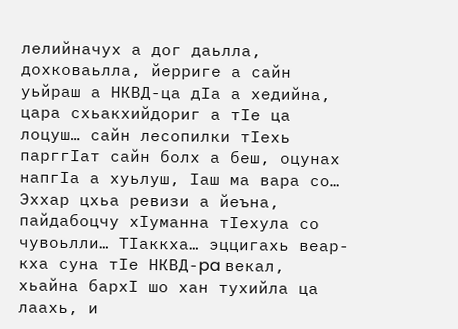лелийначух а дог даьлла, дохковаьлла, йерриге а сайн уьйраш а НКВД-ца дIа а хедийна, цара схьакхийдориг а тIе ца лоцуш… сайн лесопилки тIехь парггIат сайн болх а беш, оцунах напгIа а хуьлуш, Iаш ма вара со… Эххар цхьа ревизи а йеъна, пайдабоцчу хIуманна тIехула со чувоьлли… ТIаккха… эццигахь веар-кха суна тIе НКВД-pa векал, хьайна бархI шо хан тухийла ца лаахь, и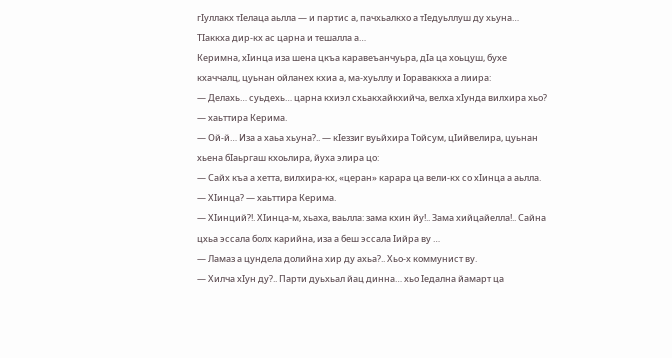гIуллакх тIелаца аьлла — и партис а, пачхьалкхо а тIедуьллуш ду хьуна… ТIаккха дир-кх ас царна и тешалла а…
Керимна, хIинца иза шена цкъа каравеъанчуьра, дIа ца хоьцуш, бухе кхаччалц, цуьнан ойланех кхиа а, ма-хуьллу и Iораваккха а лиира:
— Делахь… суьдехь… царна кхиэл схьакхайкхийча, велха хIунда вилхира хьо? — хаьттира Керима.
— Ой-й… Иза а хаьа хьуна?.. — кIеззиг вуьйхира Тойсум, цIийвелира, цуьнан хьена бIаьргаш кхоьлира, йуха элира цо:
— Сайх къа а хетта, вилхира-кх, «церан» карара ца вели-кх со хIинца а аьлла.
— ХIинца? — хаьттира Керима.
— ХIинций?!. ХIинца-м, хьаха, ваьлла: зама кхин йу!.. Зама хийцайелла!.. Сайна цхьа эссала болх карийна, иза а беш эссала Iийра ву …
— Ламаз а цундела долийна хир ду ахьа?.. Хьо-х коммунист ву.
— Хилча хIун ду?.. Парти дуьхьал йац динна… хьо Iедална йамарт ца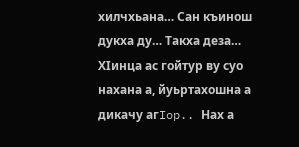хилчхьана… Сан къинош дукха ду… Такха деза… ХIинца ас гойтур ву суо нахана а, йуьртахошна а дикачу aгIop.. Нах а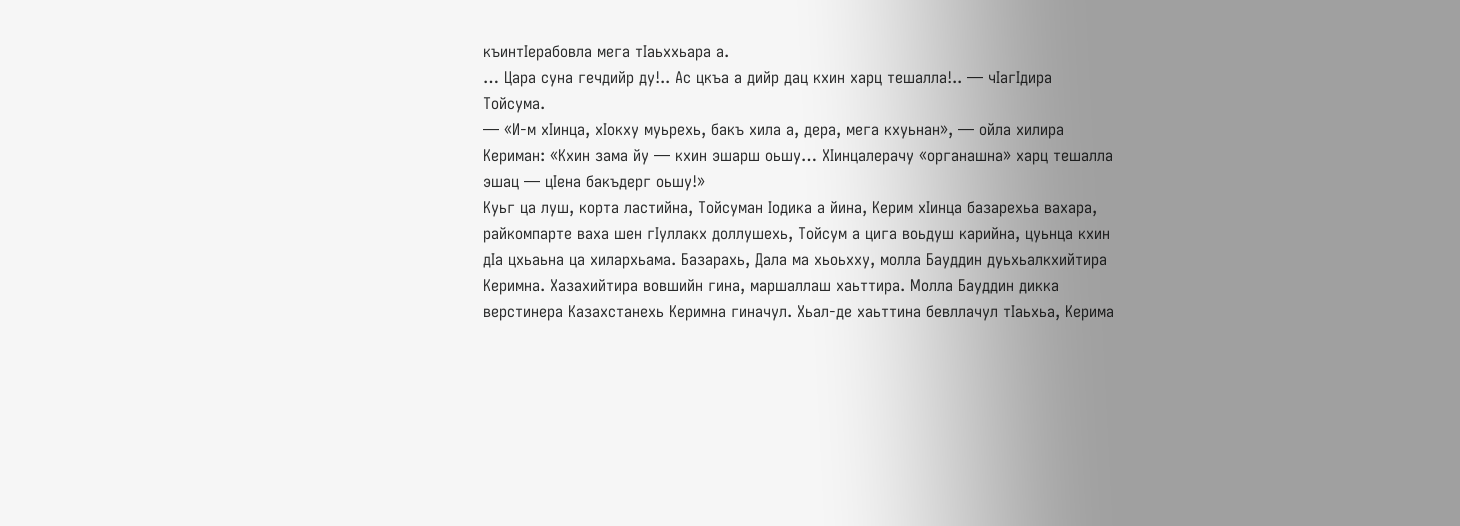къинтIерабовла мега тIаьххьара а.
… Цара суна гечдийр ду!.. Ас цкъа а дийр дац кхин харц тешалла!.. — чIагIдира Тойсума.
— «И-м хIинца, хIокху муьрехь, бакъ хила а, дера, мега кхуьнан», — ойла хилира Кериман: «Кхин зама йу — кхин эшарш оьшу… ХIинцалерачу «органашна» харц тешалла эшац — цIена бакъдерг оьшу!»
Куьг ца луш, корта ластийна, Тойсуман Iодика а йина, Керим хIинца базарехьа вахара, райкомпарте ваха шен гIуллакх доллушехь, Тойсум а цига воьдуш карийна, цуьнца кхин дIа цхьаьна ца хилархьама. Базарахь, Дала ма хьоьхху, молла Бауддин дуьхьалкхийтира Керимна. Хазахийтира вовшийн гина, маршаллаш хаьттира. Молла Бауддин дикка верстинера Казахстанехь Керимна гиначул. Хьал-де хаьттина бевллачул тIаьхьа, Керимa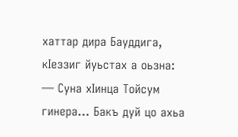хаттар дира Бауддига, кIеззиг йуьстах а оьзна:
— Суна хIинца Тойсум гинера… Бакъ дуй цо ахьа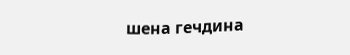шена гечдина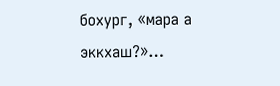бохург, «мара а эккхаш?»…